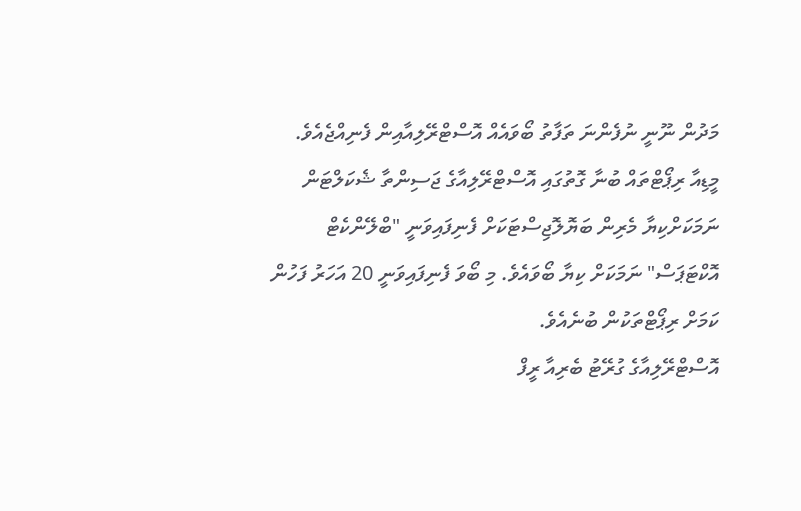މަދުން ނޫނީ ނުފެންނަ ތަފާތު ބޯވައެއް އޮސްޓްރޭލިއާއިން ފެނިއްޖެއެވެ.
މީޑިއާ ރިޕޯޓްތައް ބުނާ ގޮތުގައި އޮސްޓްރޭލިއާގެ ޖަސިންތާ ޝެކަލްޓަން ނަމަކަށްކިޔާ މެރިން ބަޔޮލޮޖިސްޓަކަށް ފެނިފައިވަނީ "ބްލޭންކެޓް އޮކްޓަޕަސް" ނަމަކަށް ކިޔާ ބޯވައެވެ. މި ބޯވަ ފެނިފައިވަނީ 20 އަހަރު ފަހުން ކަމަށް ރިޕޯޓްތަކުން ބުނެއެވެ.
އޮސްޓްރޭލިއާގެ ގުރޭޓު ބެރިއާ ރީފް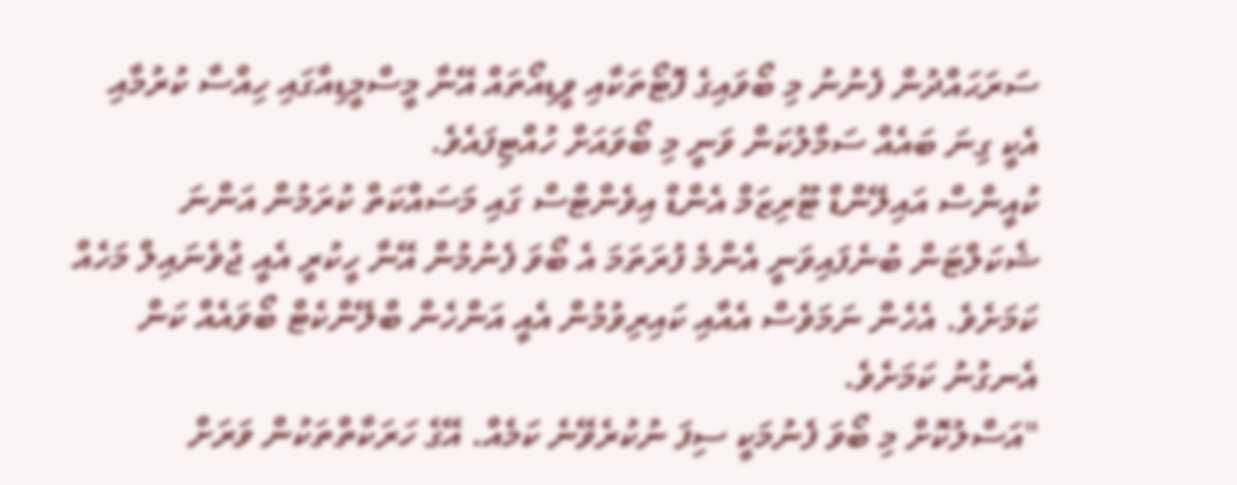ސަރަޙައްދުން ފެނުނު މި ބޯވައިގެ ފޮޓޯތަކާއި ވީޑިއޯތައް އޭނާ މީސްމީޑިއާގައި ހިއްސާ ކުރުމާއި އެކީ ގިނަ ބައެއް ސަމާލުކަން ވަނީ މި ބޯވައަށް ހުއްޓިފައެވެ.
ކުއީންސް އައިލޭންޑް ޓޫރިޒަމް އެންޑް އިވެންޓްސް ގައި މަސައްކަތް ކުރަމުން އަންނަ ޝެކަލްޓަން ބުނެފައިވަނީ އެންމެ ފުރަތަމަ އެ ބޯވަ ފެނުމުން އޭނާ ހީކުރީ އެއީ ޖުވެނައިލް މަހެއް ކަމަށެވެ. އެހެން ނަމަވެސް އެއާއި ކައިރިވުމުން އެއީ އަންހެން ބްލޭންކެޓް ބޯވައެއް ކަން އެނގުނު ކަމަށެވެ.
"އަސްލުކޮށް މި ބޯވަ ފެނުމަކީ ސިފަ ނުކުރެވޭނެ ކަމެއް. އޭގެ ހަރަކާތްތަކުން ވަރަށް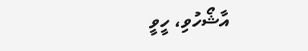އާޝޯހުވި، ހީވީ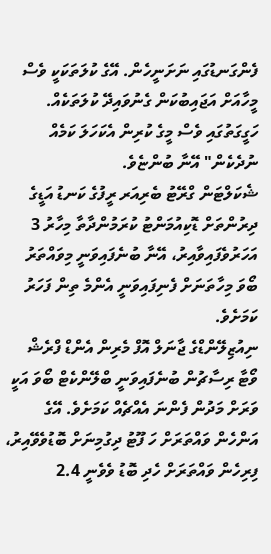ފެންގަނޑުގައި ނަށަނީހެން. އޭގެ ކުލަތަކަކީ ވެސް މީހާއަށް އަޖައިބުކަން ގެނުވައިދޭ ކުލަތަކެއް. ހަގީގަތުގައި ވެސް މީގެ ކުރިން އެކަހަލަ ކަމެއް ނުދެކެން" އޭނާ ބުންޏެވެ.
ޝެކަލްޓަން ގްރޭޓު ބެރިއަރ ރީފުގެ ކަނޑު އަޑީގެ ދިރުންތަށް ޑޮކިއުމަންޓު ކުރަމުންދާތާ މިހާރު 3 އަހަރުވެފައިވާއިރު، އޭނާ ބުނެފައިވަނީ މިވައްތަރު ބޯވަ މިހާތަނަށް ފެނިފައިވަނީ އެންމެ ތިން ފަހަރު ކަމަށެވެ.
ނިއުޒިލޭންޑްގެ ޖާނަލް އޮފް މެރިން އެންޑް ފްރެޝް ވޯޓާ ރިސާޗުން ބުނެފައިވަނީ ބްލޭންކެޓް ބޯވަ އަކީ ވަރަށް މަދުން ފެންނަ އެއްޗެއް ކަމަށެވެ. އޭގެ އަންހެން ވައްތަރަށް ހަ ފޫޓު ދިގުމިނަށް ބޮޑުވެވޭއިރު، ފިރިހެން ވައްތަރަށް ހެދި ބޮޑު ވެވެނީ 2.4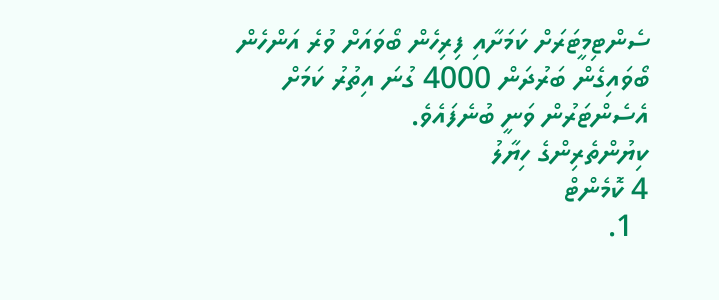ސެންޓިމީޓަރަށް ކަމަށާއި ފިރިހެން ބޯވައަށް ވުރެ އަންހެން ބޯވައިގެން ބަރުދަން 4000 ގުނަ އިތުރު ކަމަށް އެސެންޓަރުން ވަނީ ބުނެފައެވެ.
ކިޔުންތެރިންގެ ހިޔާލު
4 ކޮމެންޓް
  1.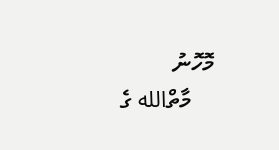މޮހޮނު
    މާތްالله ގެ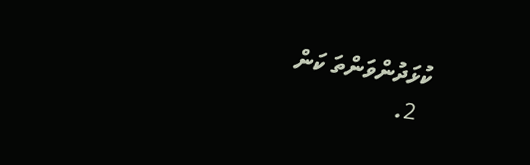ކުޅަދުންވަންތަ ކަން
  2.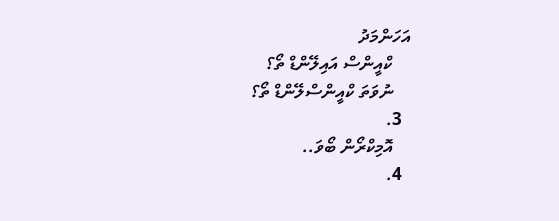އަހަންމަދު
    ކްއީންސް އައިލޭންޑް ތޯ؟
    ނުވަތަ ކްއީންސްލޭންޑް ތޯ؟
  3.
    އޮމިކްރޯން ބޯވަ..
  4.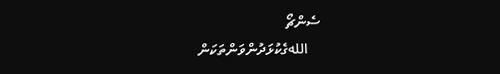ސެންޗޯ
    اللهގެކުޅަދުންވަންތަކަން